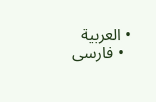• العربية
  • فارسی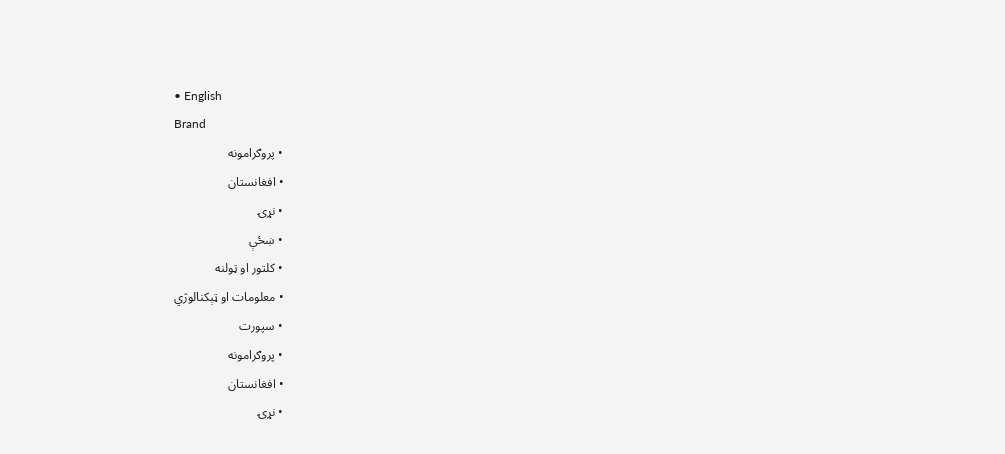• English
Brand
  • پروګرامونه
  • افغانستان
  • نړۍ
  • ښځې
  • کلتور او ټولنه
  • معلومات او ټېکنالوژي
  • سپورت
  • پروګرامونه
  • افغانستان
  • نړۍ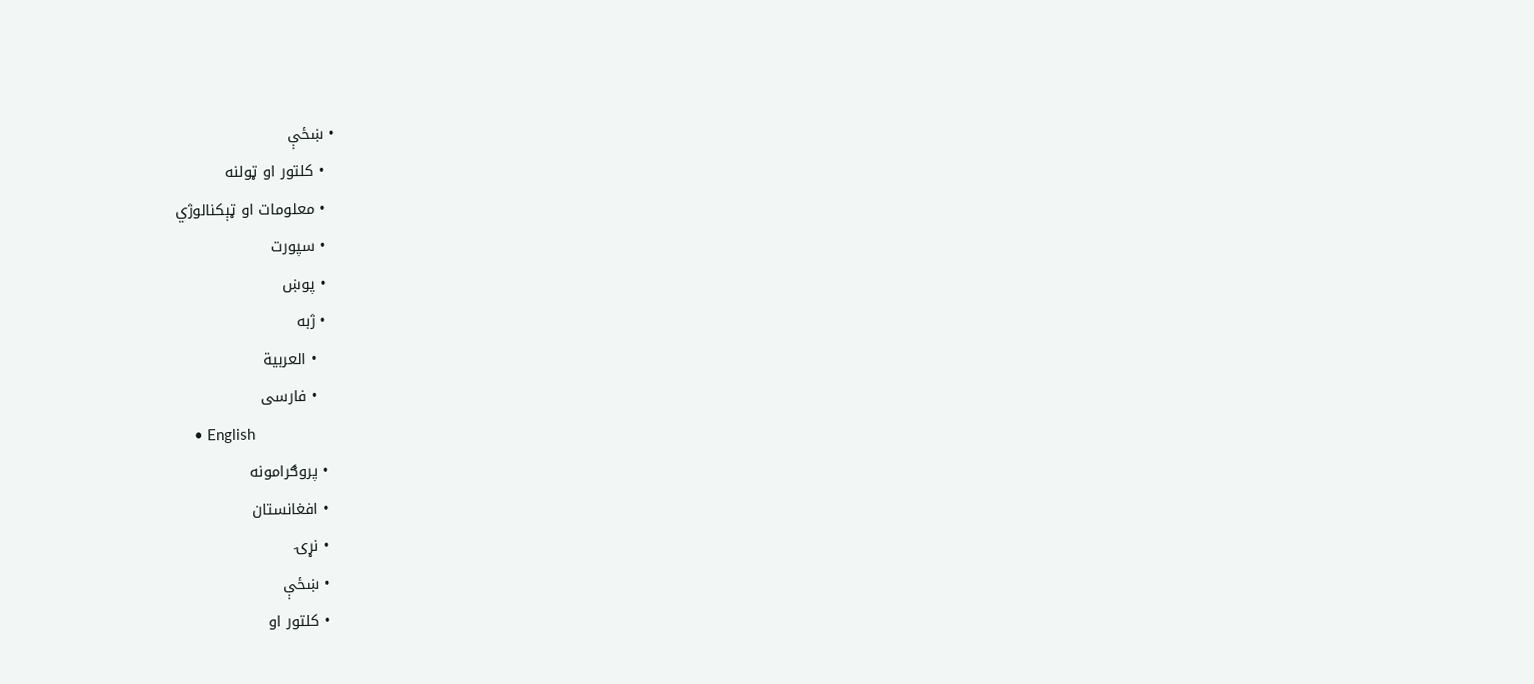• ښځې
  • کلتور او ټولنه
  • معلومات او ټېکنالوژي
  • سپورت
  • پوښ
  • ژبه
    • العربية
    • فارسی
    • English
  • پروګرامونه
  • افغانستان
  • نړۍ
  • ښځې
  • کلتور او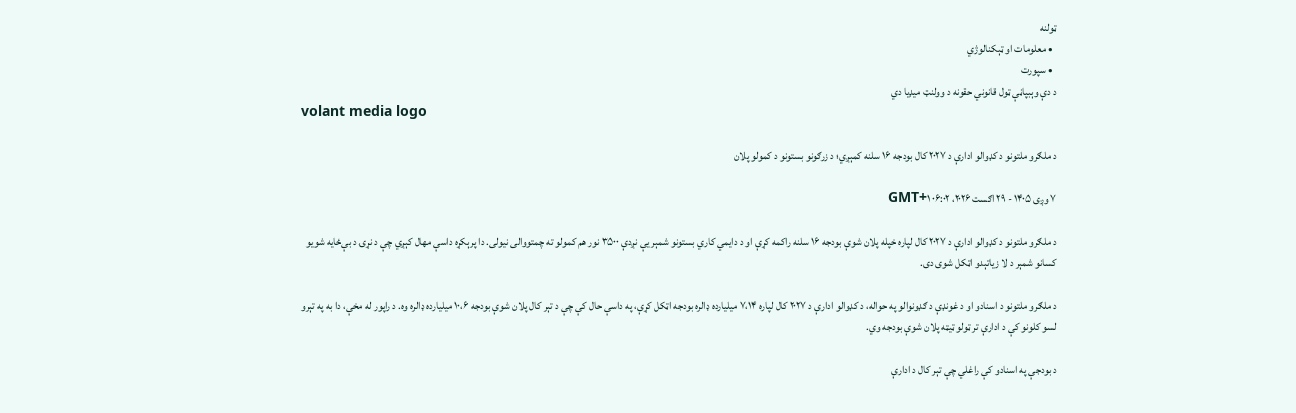ټولنه
  • معلومات او ټېکنالوژي
  • سپورت
د دې وېبپاڼې ټول قانوني حقونه د وولنټ میډیا دي
volant media logo

د ملګرو ملتونو د کډوالو ادارې د ۲۰۲۷ کال بودجه ۱۶ سلنه کمېږي؛ د زرګونو بستونو د کمولو پلان

۷ وږی ۱۴۰۵ - ۲۹ اګست ۲۰۲۶، ۰۶:۰۲ GMT+۱

د ملګرو ملتونو د کډوالو ادارې د ۲۰۲۷ کال لپاره خپله پلان شوې بودجه ۱۶ سلنه راکمه کړې او د دایمي کاري بستونو شمېر یې نږدې ۳۵۰۰ نور هم کمولو ته چمتووالی نیولی. دا پرېکړه داسې مهال کېږي چې د نړۍ د بې‌ځایه شویو کسانو شمېر د لا زیاتېدو اټکل شوی دی.

د ملګرو ملتونو د اسنادو او د غونډې د ګډونوالو په حواله، د کډوالو ادارې د ۲۰۲۷ کال لپاره ۷،۱۴ میلیارده ډالره بودجه اټکل کړې، په داسې حال کې چې د تېر کال پلان شوې بودجه ۱۰،۶ میلیارده ډالره وه. د راپور له مخې، دا به په تېرو لسو کلونو کې د ادارې تر ټولو ټیټه پلان شوې بودجه وي.

د بودجې په اسنادو کې راغلي چې تېر کال د ادارې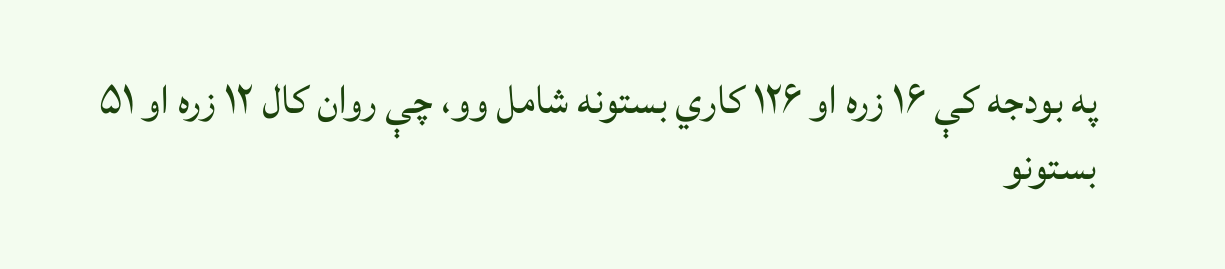په بودجه کې ۱۶ زره او ۱۲۶ کاري بستونه شامل وو، چې روان کال ۱۲ زره او ۵۱ بستونو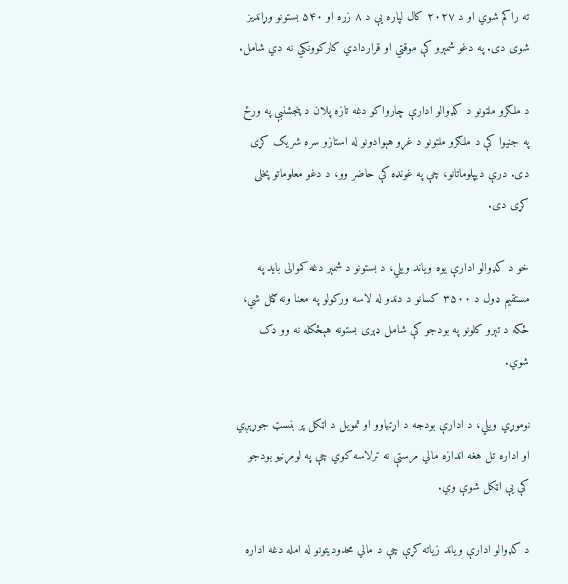ته راکم شوي او د ۲۰۲۷ کال لپاره یې د ۸ زره او ۵۴۰ بستونو وړاندیز شوی دی. په دغو شمېرو کې موقتي او قراردادي کارکوونکي نه دي شامل.

د ملګرو ملتونو د کډوالو ادارې چارواکو دغه تازه پلان د پنجشنبې په ورځ په جنیوا کې د ملګرو ملتونو د غړو هېوادونو له استازو سره شریک کړی دی. درې دیپلوماتانو، چې په غونډه کې حاضر وو، د دغو معلوماتو پخلی کړی دی.

خو د کډوالو ادارې یوه ویاند ویلي، د بستونو د شمېر دغه کموالی باید په مستقیم ډول د ۳۵۰۰ کسانو د دندو له لاسه ورکولو په معنا ونه ګڼل شي، ځکه د تېرو کلونو په بودجو کې شامل ډېری بستونه هېڅکله نه وو ډک شوي.

نوموړي ویلي، د ادارې بودجه د اړتیاوو او تمویل د اټکل پر بنسټ جوړېږي او اداره تل هغه اندازه مالي مرستې نه ترلاسه کوي چې په لومړنیو بودجو کې یې اټکل شوې وي.

د کډوالو ادارې ویاند زیاته کړې چې د مالي محدودیتونو له امله دغه اداره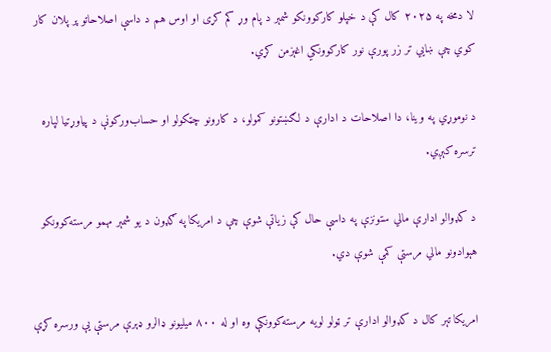لا دمخه په ۲۰۲۵ کال کې د خپلو کارکوونکو شمېر د پام وړ کم کړی او اوس هم د داسې اصلاحاتو پر پلان کار کوي چې ښايي تر زر پورې نور کارکوونکي اغېزمن کړي.

د نوموړي په وینا، دا اصلاحات د ادارې د لګښتونو کمولو، د کارونو چټکولو او حساب‌ورکونې د پیاوړتیا لپاره ترسره کېږي.

د کډوالو ادارې مالي ستونزې په داسې حال کې زیاتې شوې چې د امریکا په ګډون د یو شمېر مهمو مرسته‌کوونکو هېوادونو مالي مرستې کمې شوې دي.

امریکا تېر کال د کډوالو ادارې تر ټولو لویه مرسته‌کوونکې وه او له ۸۰۰ میلیونو ډالرو ډېرې مرستې یې ورسره کړې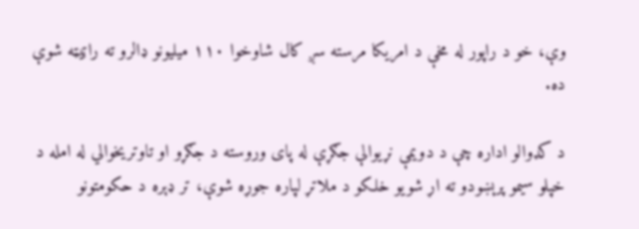وې، خو د راپور له مخې د امریکا مرسته سږ کال شاوخوا ۱۱۰ میلیونو ډالرو ته راټیټه شوې ده.

د کډوالو اداره چې د دویمې نړیوالې جګړې له پای وروسته د جګړو او تاوتریخوالي له امله د خپلو سیمو پرېښودو ته اړ شویو خلکو د ملاتړ لپاره جوړه شوې، تر ډېره د حکومتونو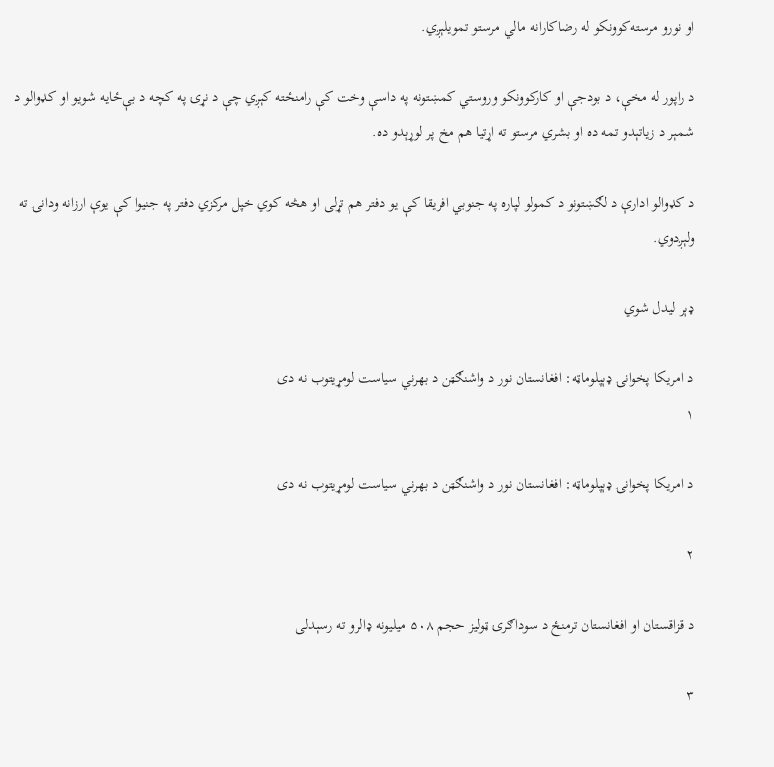او نورو مرسته‌کوونکو له رضاکارانه مالي مرستو تمویلېږي.

د راپور له مخې، د بودجې او کارکوونکو وروستي کمښتونه په داسې وخت کې رامنځته کېږي چې د نړۍ په کچه د بې‌ځایه شویو او کډوالو د شمېر د زیاتېدو تمه ده او بشري مرستو ته اړتیا هم مخ پر لوړېدو ده.

د کډوالو ادارې د لګښتونو د کمولو لپاره په جنوبي افریقا کې یو دفتر هم تړلی او هڅه کوي خپل مرکزي دفتر په جنیوا کې یوې ارزانه ودانۍ ته ولېږدوي.

ډېر لیدل شوي

د امریکا پخوانۍ ډېپلوماټه: افغانستان نور د واشنګټن د بهرني سیاست لومړیتوب نه دی
۱

د امریکا پخوانۍ ډېپلوماټه: افغانستان نور د واشنګټن د بهرني سیاست لومړیتوب نه دی

۲

د قزاقستان او افغانستان ترمنځ د سوداګرۍ ټولیز حجم ۵۰۸ میلیونه ډالرو ته رسېدلی

۳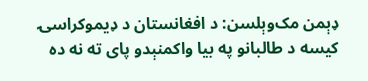ډېمن مک‌وېلسن: د افغانستان د ډیموکراسۍ کیسه د طالبانو په بیا واکمنېدو پای ته نه ده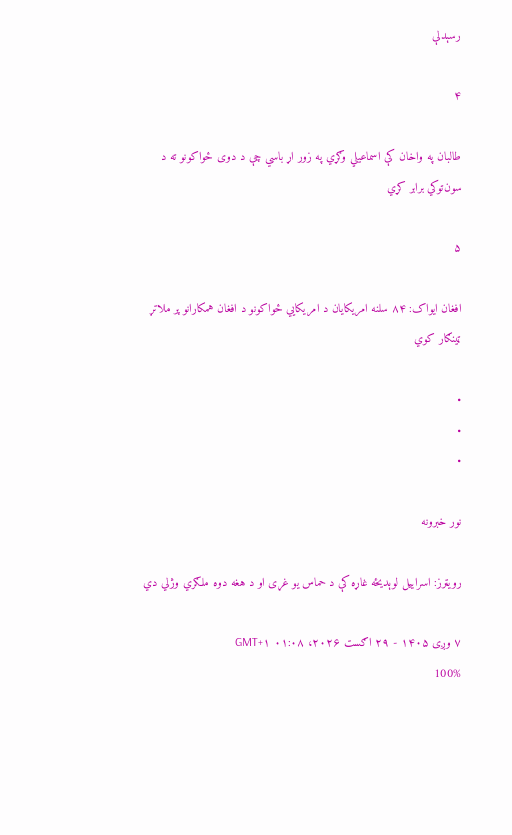رسېدلې

۴

طالبان په واخان کې اسماعیلي وګړي په زور اړ باسي چې د دوی ځواکونو ته د سون‌توکي برابر کړي

۵

افغان ایواک: ۸۴ سلنه امریکایان د امریکايي ځواکونو د افغان همکارانو پر ملاتړ ټینګار کوي

•
•
•

نور خبرونه

رویټرز: اسراییل لوېدیځه غاړه کې د حماس یو غړی او د هغه دوه ملګري وژلي دي

۷ وږی ۱۴۰۵ - ۲۹ اګست ۲۰۲۶، ۰۱:۰۸ GMT+۱
100%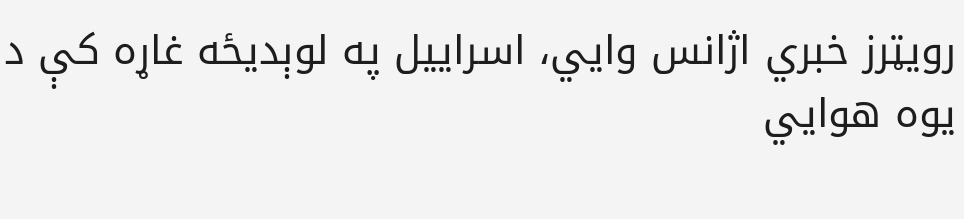رویټرز خبري اژانس وایي،‌ اسراییل په لوېدیځه غاړه کې د یوه هوایي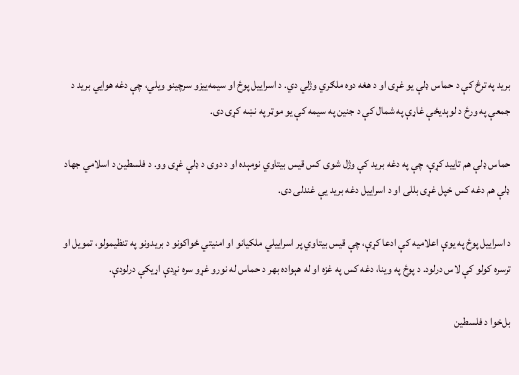برید په ترڅ کې د حماس ډلې یو غړی او د هغه دوه ملګري وژلي دي. د اسراییل پوځ او سیمه‌ییزو سرچینو ویلي، چې دغه هوایي برید د جمعې په ورځ د لوېدیځې غاړې په شمال کې د جنین په سیمه کې یو موټر په نښه کړی دی.

حماس ډلې هم تایید کړې، چې په دغه برید کې وژل شوی کس قیس بیتاوي نومېده او د دوی د ډلې غړی وو. د فلسطین د اسلامي جهاد ډلې هم دغه کس خپل غړی بللی او د اسراییل دغه برید یې غندلی دی.

د اسراییل پوځ په یوې اعلامیه کې ادعا کړې، چې قیس بیتاوي پر اسراییلي ملکیانو او امنیتي ځواکونو د بریدونو په تنظیمولو، تمویل او ترسره کولو کې لاس درلود. د پوځ په وینا، دغه کس په غزه او له هېواده بهر د حماس له نورو غړو سره نږدې اړیکې درلودې.

بل‌خوا د فلسطین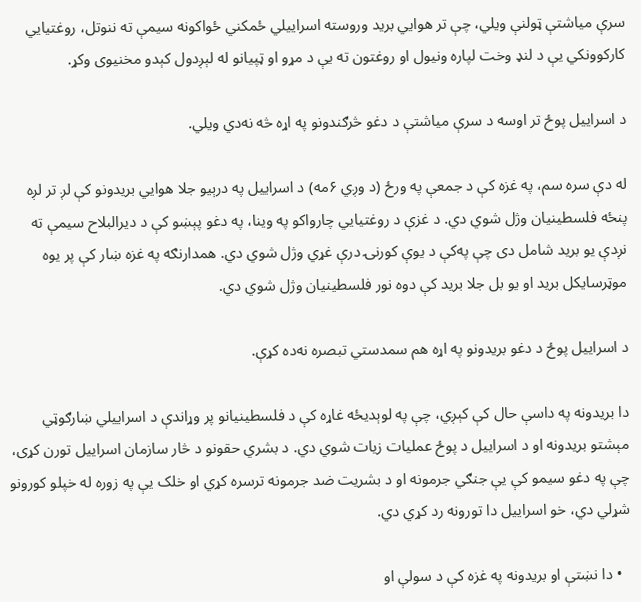سرې میاشتې ټولنې ویلي، چې تر هوایي برید وروسته اسراییلي ځمکني ځواکونه سیمې ته ننوتل، روغتیايي کارکوونکي یې د لنډ وخت لپاره ونیول او روغتون ته یې د مړو او ټپیانو له لېږدول کېدو مخنیوی وکړ.

د اسراییل پوځ تر اوسه د سرې میاشتې د دغو څرګندونو په اړه څه نه‌دي ویلي.

له دې سره سم، په غزه کې د جمعې په ورځ (د وږي ۶مه) د اسراییل په درېیو جلا هوایي بریدونو کې لږ تر لږه پنځه فلسطینیان وژل شوي دي. د غزې د روغتیايي چارواکو په وینا، په دغو پېښو کې د دیرالبلاح سیمې ته نږدې یو برید شامل دی چې په‌کې د یوې کورنۍ درې غړي وژل شوي دي. همدارنګه په غزه ښار کې پر یوه موټرسایکل برید او یو بل جلا برید کې دوه نور فلسطینیان وژل شوي دي.

د اسراییل پوځ د دغو بریدونو په اړه هم سمدستي تبصره نه‌ده کړې.

دا بریدونه په داسې حال کې کېږي، چې په لوېدیځه غاړه کې د فلسطینیانو پر وړاندې د اسراییلي ښارګوټي مېشتو بریدونه او د اسراییل د پوځ عملیات زیات شوي دي. د بشري حقونو د څار سازمان اسراییل تورن کړی، چې په دغو سیمو کې یې جنګي جرمونه او د بشریت ضد جرمونه ترسره کړي او خلک یې په زوره له خپلو کورونو شړلي دي، خو اسراییل دا تورونه رد کړي دي.

  • دا نښتې او بریدونه په غزه کې د سولې او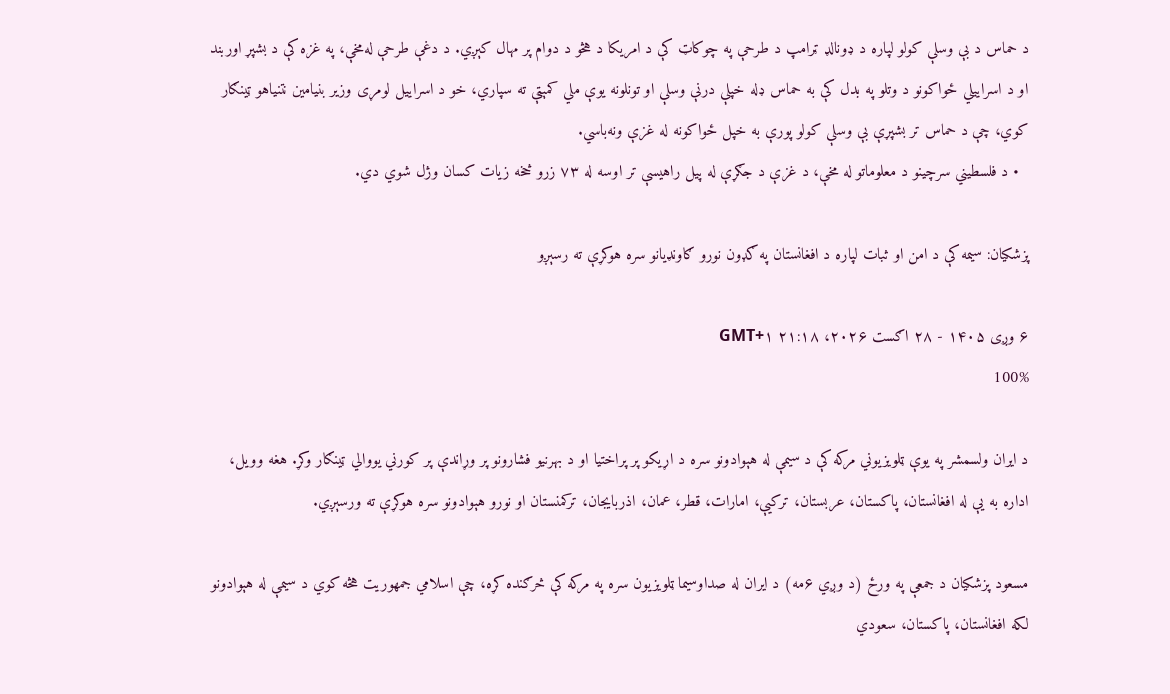د حماس د بې وسلې کولو لپاره د ډونالډ ټرامپ د طرحې په چوکاټ کې د امریکا د هڅو د دوام پر مهال کېږي. د دغې طرحې له‌مخې، په غزه کې د بشپړ اوربند او د اسراییلي ځواکونو د وتلو په بدل کې به حماس ډله خپلې درنې وسلې او تونلونه یوې ملي کمېټې ته سپاري، خو د اسراییل لومړی وزیر بنیامین نتنیاهو ټینګار کوي، چې د حماس تر بشپړې بې وسلې کولو پورې به خپل ځواکونه له غزې ونه‌باسي.
  • د فلسطیني سرچینو د معلوماتو له مخې، د غزې د جګړې له پیل راهیسې تر اوسه له ۷۳ زرو څخه زیات کسان وژل شوي دي.

پزشکیان: سیمه کې د امن او ثبات لپاره د افغانستان په ګډون نورو ګاونډیانو سره هوکړې ته رسېږو

۶ وږی ۱۴۰۵ - ۲۸ اګست ۲۰۲۶، ۲۱:۱۸ GMT+۱
100%

د ایران ولسمشر په یوې ټلویزیوني مرکه کې د سیمې له هېوادونو سره د اړیکو پر پراختیا او د بهرنیو فشارونو پر وړاندې پر کورني یووالي ټینګار وکړ. هغه وویل، اداره به یې له افغانستان، پاکستان، عربستان، ترکیې، امارات، قطر، عمان، اذربایجان، ترکمنستان او نورو هېوادونو سره هوکړې ته ورسېږي.

مسعود پزشکیان د جمعې په ورځ (د وږي ۶مه) د ایران له صداوسیما ټلویزیون سره په مرکه کې څرګنده کړه، چې اسلامي جمهوریت هڅه کوي د سیمې له هېوادونو لکه افغانستان، پاکستان، سعودي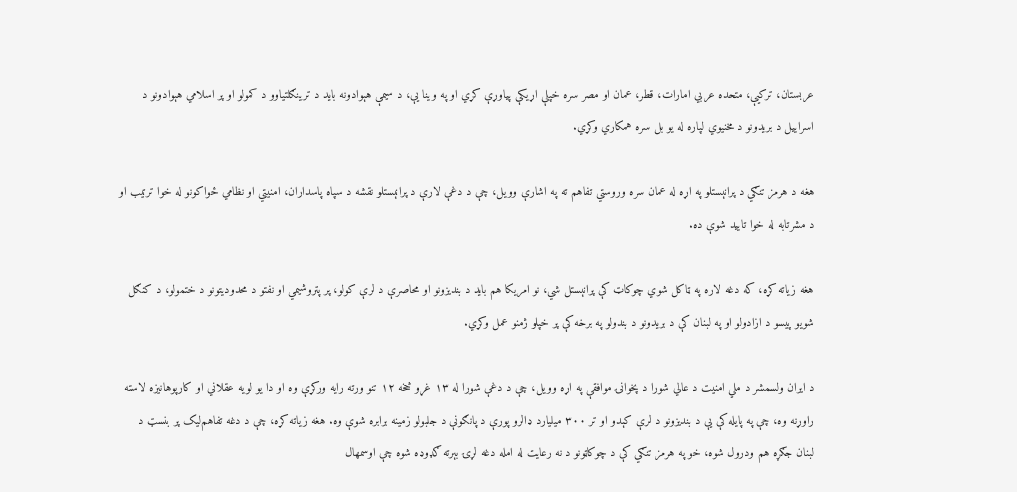عربستان، ترکیې، متحده عربي امارات، قطر، عمان او مصر سره خپلې اړیکې پیاوړې کړي او په وینا یې، د سیمې هېوادونه باید د ترینګلتیاوو د کمولو او پر اسلامي هېوادونو د اسراییل د بریدونو د مخنیوي لپاره له یو بل سره همکاري وکړي.

هغه د هرمز تنګي د پرانېستلو په اړه له عمان سره وروستي تفاهم ته په اشارې وویل، چې د دغې لارې د پرانېستلو نقشه د سپاه پاسداران، امنیتي او نظامي ځواکونو له خوا ترتیب او د مشرتابه له خوا تایید شوې ده.

هغه زیاته کړه، که دغه لاره په ټاکل شوي چوکاټ کې پرانېستل شي، نو امریکا هم باید د بندیزونو او محاصرې د لرې کولو، پر پتروشیمي او نفتو د محدودیتونو د ختمولو، د کنګل شویو پیسو د ازادولو او په لبنان کې د بریدونو د بندولو په برخه کې پر خپلو ژمنو عمل وکړي.

د ایران ولسمشر د ملي امنیت د عالي شورا د پخوانۍ موافقې په اړه وویل، چې د دغې شورا له ۱۳ غړو څخه ۱۲ تنو ورته رایه ورکړې وه او دا یو لویه عقلاني او کارپوهانیزه لاسته راوړنه وه، چې په پایله کې یې د بندیزونو د لرې کېدو او تر ۳۰۰ میلیارد ډالرو پورې د پانګونې د جلبولو زمینه برابره شوې وه. هغه زیاته کړه، چې د دغه تفاهم‌لیک پر بنسټ د لبنان جګړه هم ودرول شوه، خو په هرمز تنګي کې د چوکاټونو د نه رعایت له امله دغه لړۍ بېرته ګډوډه شوه چې اوسمهال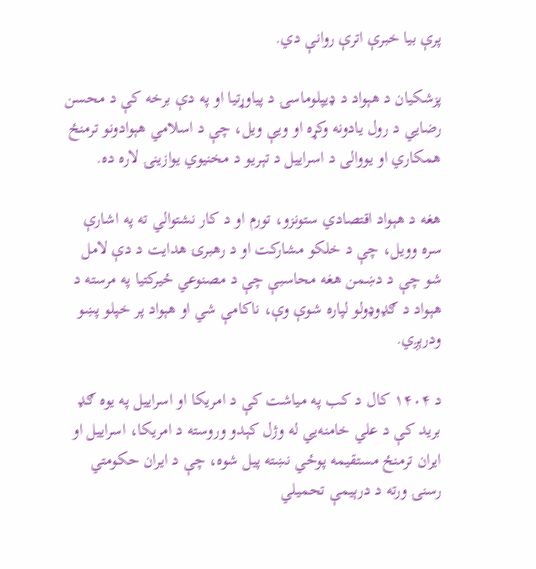پرې بیا خبرې اترې روانې دي.

پزشکیان د هېواد د ډیپلوماسۍ د پیاوړتیا او په دې برخه کې د محسن رضايي د رول یادونه وکړه او ویې ویل، چې د اسلامي هېوادونو ترمنځ همکاري او یووالی د اسراییل د تېریو د مخنیوي یوازینۍ لاره ده.

هغه د هېواد اقتصادي ستونزو، تورم او د کار نشتوالي ته په اشارې سره وویل، چې د خلکو مشارکت او د رهبرۍ هدایت د دې لامل شو چې د دښمن هغه محاسبې چې د مصنوعي ځیرکتیا په مرسته د هېواد د ګډوډولو لپاره شوې وې، ناکامې شي او هېواد پر خپلو پښو ودرېږي.

د ۱۴۰۴ کال د کب په میاشت کې د امریکا او اسراییل په یوه ګډ برید کې د علي خامنه‌يي له وژل کېدو وروسته د امریکا، اسراییل او ایران ترمنځ مستقیمه پوځي نښته پیل شوه، چې د ایران حکومتي رسنۍ ورته د درېیمې تحمیلي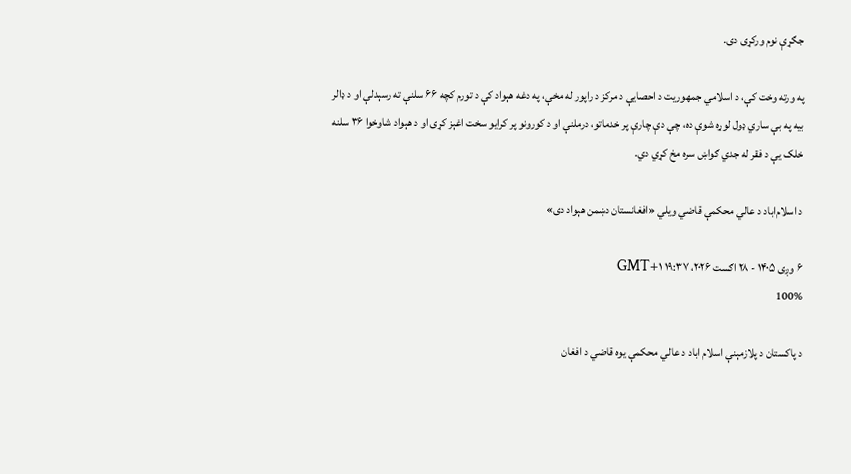جګړې نوم ورکړی دی.

په ورته وخت کې، د اسلامي جمهوریت د احصایې د مرکز د راپور له مخې، په دغه هېواد کې د تورم کچه ۶۶ سلنې ته رسېدلې او د ډالر بیه په بې ساري ډول لوړه شوې ده، چې دې چارې پر خدماتو، درملنې او د کورونو پر کرایو سخت اغېز کړی او د هېواد شاوخوا ۳۶ سلنه خلک یې د فقر له جدي ګواښ سره مخ کړي دي.

د اسلام‌اباد د عالي محکمې قاضي ویلي «افغانستان دښمن هېواد دی»

۶ وږی ۱۴۰۵ - ۲۸ اګست ۲۰۲۶، ۱۹:۳۷ GMT+۱
100%

د پاکستان د پلازمېنې اسلام اباد د عالي محکمې يوه قاضي د افغان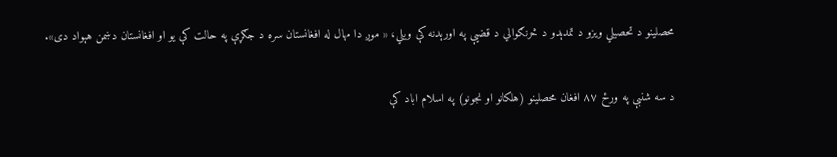محصلينو د تحصيلي ويزو د تمدېدو د څرنګوالي د قضيې په اورېدنه کې ويلي، « موږ دا مهال له افغانستان سره د جګړې په حالت کې یو او افغانستان دښمن هېواد دی».

د سه شنبې په ورځ ۸۷ افغان محصلينو (هلکانو او نجونو) په اسلام اباد کې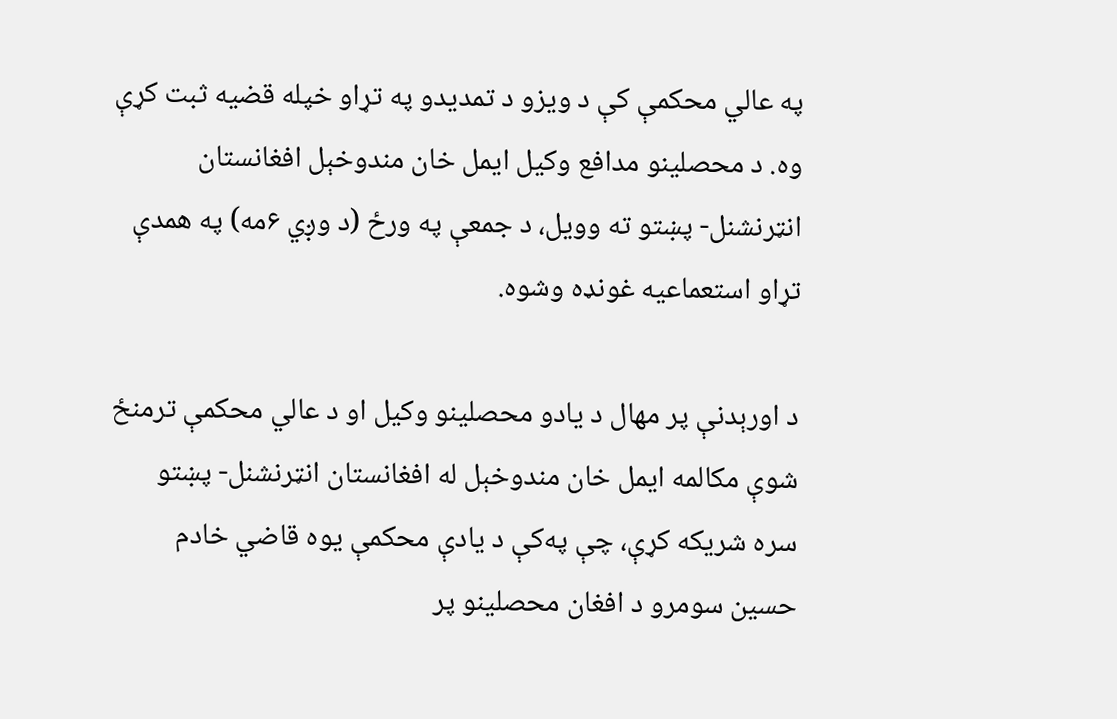په عالي محکمې کې د ویزو د تمدیدو په تړاو خپله قضيه ثبت کړې وه. د محصلينو مدافع وکیل ايمل خان مندوخېل افغانستان انټرنشنل- پښتو ته وويل، د جمعې په ورځ (د وږي ۶مه) په همدې تړاو استعماعیه غونډه وشوه.

د اورېدنې پر مهال د یادو محصلینو وکيل او د عالي محکمې ترمنځ شوې مکالمه ايمل خان مندوخېل له افغانستان انټرنشنل- پښتو سره شريکه کړې، چې په‌کې د یادې محکمې یوه قاضي خادم حسین سومرو د افغان محصلينو پر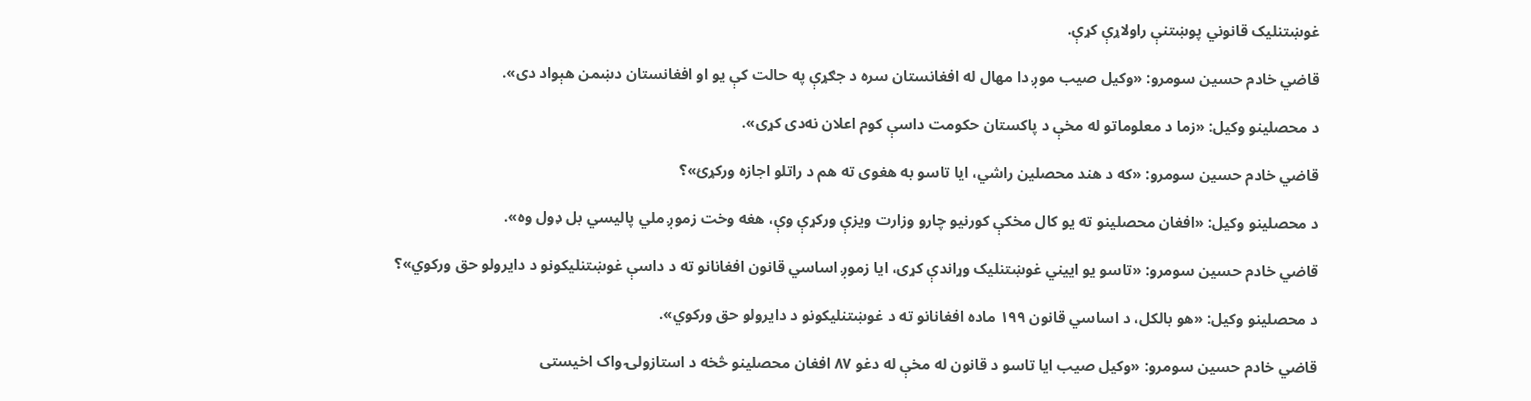غوښتنليک قانوني پوښتنې راولاړې کړې.

قاضي خادم حسین سومرو: «وکیل صیب موږ دا مهال له افغانستان سره د جګړې په حالت کې یو او افغانستان دښمن هېواد دی».

د محصلينو وکیل: «زما د معلوماتو له مخې د پاکستان حکومت داسې کوم اعلان نه‌دی کړی».

قاضي خادم حسین سومرو: «که د هند محصلین راشي، ایا تاسو به هغوی ته هم د راتلو اجازه ورکړئ»؟

د محصلينو وکیل: «افغان محصلینو ته یو کال مخکې کورنیو چارو وزارت ویزې ورکړې وې، هغه وخت زموږ ملي پالیسي بل ډول وه».

قاضي خادم حسین سومرو: «تاسو یو اییني غوښتنلیک وړاندې کړی، ایا زموږ اساسي قانون افغانانو ته د داسې غوښتنلیکونو د دایرولو حق ورکوي»؟

د محصلينو وکیل: «هو بالکل، د اساسي قانون ۱۹۹ ماده افغانانو ته د غوښتنلیکونو د دایرولو حق ورکوي».

قاضي خادم حسین سومرو: «وکیل صیب ایا تاسو د قانون له مخې له دغو ۸۷ افغان محصلینو څخه د استازولۍ واک اخیستی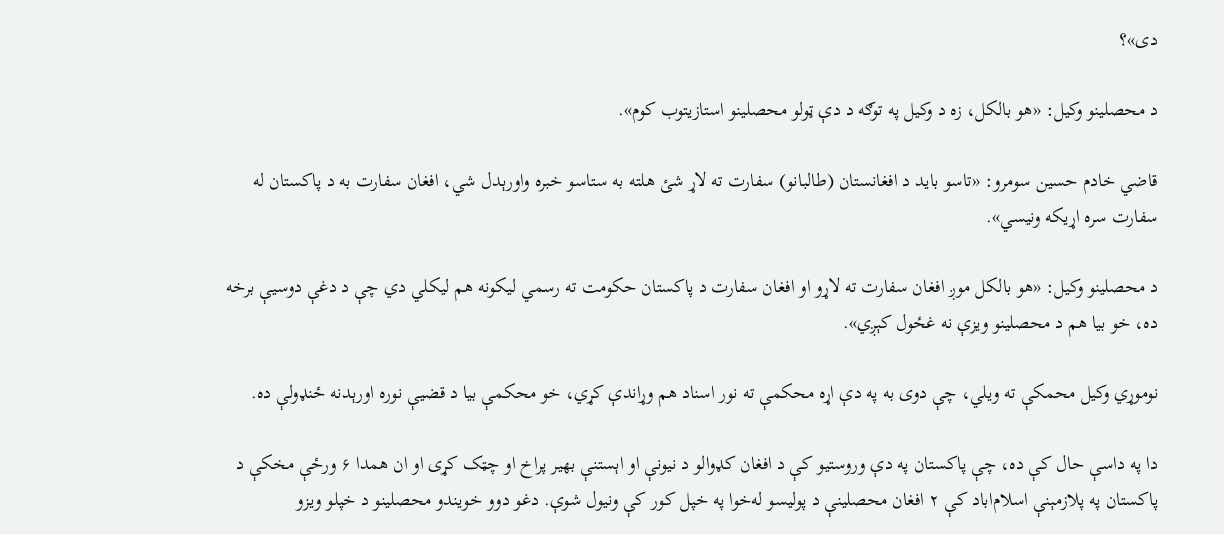دی»؟

د محصلينو وکیل: «هو بالکل، زه د وکیل په توګه د دې ټولو محصلینو استازیتوب کوم».

قاضي خادم حسین سومرو: «تاسو باید د افغانستان (طالبانو) سفارت ته لاړ شئ هلته به ستاسو خبره واورېدل شي، افغان سفارت به د پاکستان له سفارت سره اړیکه ونیسي».

د محصلينو وکیل: «هو بالکل موږ افغان سفارت ته لاړو او افغان سفارت د پاکستان حکومت ته رسمي لیکونه هم لیکلي دي چې د دغې دوسیې برخه ده، خو بیا هم د محصلینو ویزې نه غځول کېږي».

نوموړي وکيل محمکې ته ويلي، چې دوی به په دې اړه محکمې ته نور اسناد هم وړاندې کړي، خو محکمې بیا د قضیې نوره اورېدنه ځنډولې ده.

دا په داسې حال کې ده، چې پاکستان په دې وروستیو کې د افغان کډوالو د نیونې او اېستنې بهیر پراخ او چټک کړی او ان همدا ۶ ورځې مخکې د پاکستان په پلازمېنې اسلام‌اباد کې ۲ افغان محصلینې د پولیسو له‌خوا په خپل کور کې ونیول شوې. دغو دوو خویندو محصلینو د خپلو ویزو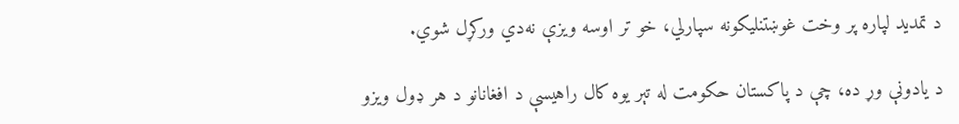د تمديد لپاره پر وخت غوښتنلیکونه سپارلي، خو تر اوسه ویزې نه‌دي ورکړل شوي.

د یادونې وړ ده، چې د پاکستان حکومت له تېر یوه کال راهیسې د افغانانو د هر ډول ویزو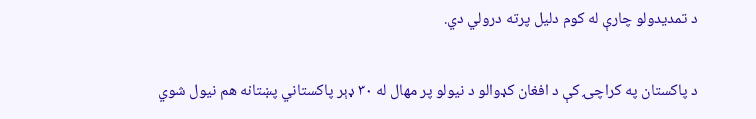د تمدیدولو چارې له کوم دلیل پرته درولي دي.

د پاکستان په کراچۍ کې د افغان کډوالو د نیولو پر مهال له ۳۰ ډېر پاکستاني پښتانه هم نیول شوي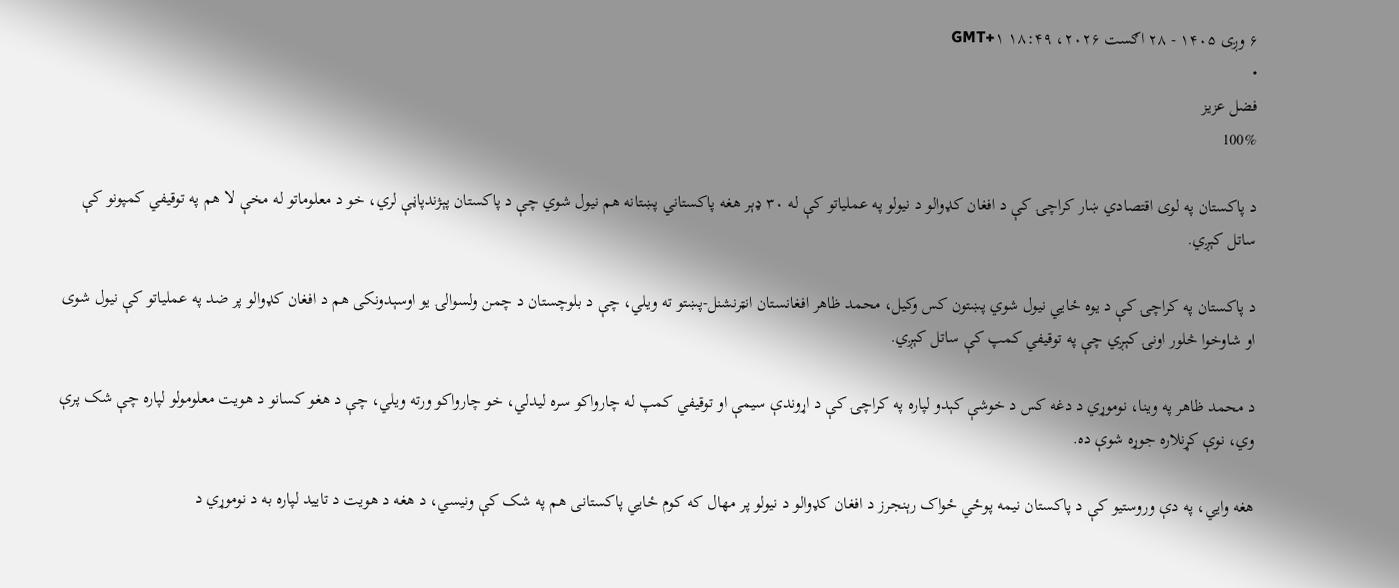۶ وږی ۱۴۰۵ - ۲۸ اګست ۲۰۲۶، ۱۸:۴۹ GMT+۱
•
فضل عزیز
100%

د پاکستان په لوی اقتصادي ښار کراچۍ کې د افغان کډوالو د نیولو په عملیاتو کې له ۳۰ ډېر هغه پاکستاني پښتانه هم نیول شوي چې د پاکستان پېژندپاڼې لري، خو د معلوماتو له مخې لا هم په توقیفي کمپونو کې ساتل کېږي.

د پاکستان په کراچۍ کې د یوه ځايي نیول شوي پښتون کس وکیل، محمد ظاهر افغانستان انټرنشنل-پښتو ته ویلي، چې د بلوچستان د چمن ولسوالۍ یو اوسېدونکی هم د افغان کډوالو پر ضد په عملیاتو کې نیول شوی او شاوخوا څلور اونۍ کېږي چې په توقیفي کمپ کې ساتل کېږي.

د محمد ظاهر په وینا، نوموړي د دغه کس د خوشې کېدو لپاره په کراچۍ کې د اړوندې سیمې او توقیفي کمپ له چارواکو سره لیدلي، خو چارواکو ورته ویلي، چې د هغو کسانو د هویت معلومولو لپاره چې شک پرې وي، نوې کړنلاره جوړه شوې ده.

هغه وايي، په دې وروستیو کې د پاکستان نیمه پوځي ځواک رېنجرز د افغان کډوالو د نیولو پر مهال که کوم ځايي پاکستانی هم په شک کې ونیسي، د هغه د هویت د تایید لپاره به د نوموړي د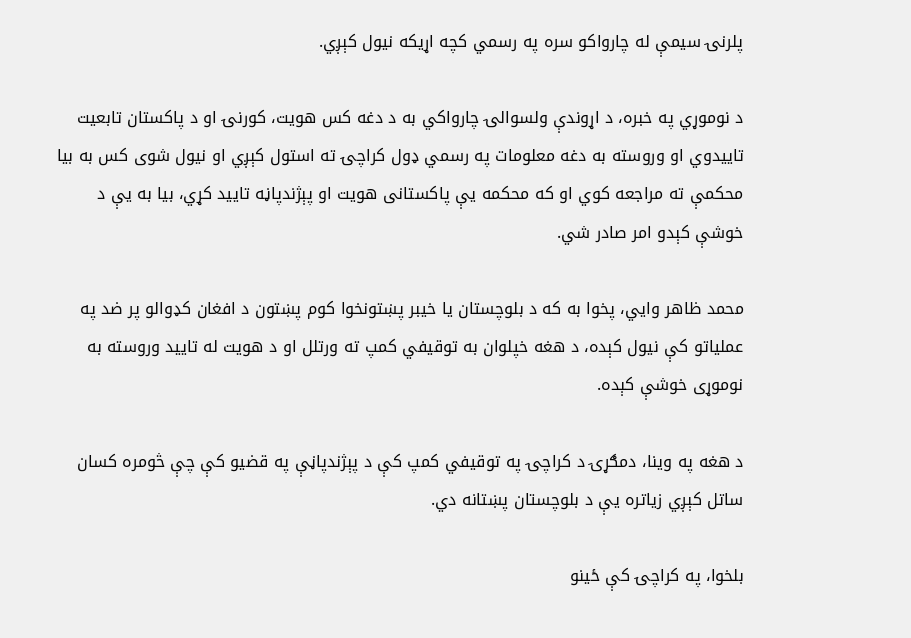پلرنۍ سیمې له چارواکو سره په رسمي کچه اړیکه نیول کېږي.

د نوموړي په خبره، د اړوندې ولسوالۍ چارواکي به د دغه کس هویت، کورنۍ او د پاکستان تابعیت تاییدوي او وروسته به دغه معلومات په رسمي ډول کراچۍ ته استول کېږي او نیول شوی کس به بیا محکمې ته مراجعه کوي او که محکمه یې پاکستانی هویت او پېژندپاڼه تایید کړي، بیا به یې د خوشې کېدو امر صادر شي.

محمد ظاهر وايي، پخوا به که د بلوچستان یا خیبر پښتونخوا کوم پښتون د افغان کډوالو پر ضد په عملیاتو کې نیول کېده، د هغه خپلوان به توقیفي کمپ ته ورتلل او د هویت له تایید وروسته به نوموړی خوشې کېده.

د هغه په وینا، دمګړۍ د کراچۍ په توقيفي کمپ کې د پېژندپاڼې په قضیو کې چې څومره کسان ساتل کېږي زیاتره یې د بلوچستان پښتانه دي.

بلخوا، په کراچۍ کې ځینو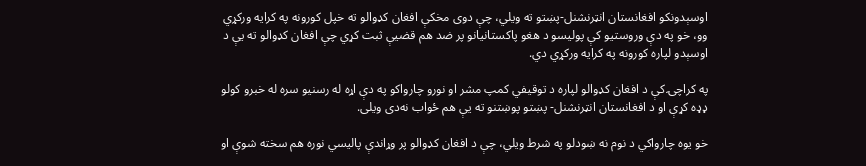اوسېدونکو افغانستان انټرنشنل-پښتو ته ویلي، چې دوی مخکې افغان کډوالو ته خپل کورونه په کرایه ورکړي وو، خو په دې وروستیو کې پولیسو د هغو پاکستانیانو پر ضد هم قضیې ثبت کړي چې افغان کډوالو ته یې د اوسېدو لپاره کورونه په کرایه ورکړي دي.

په کراچۍ کې د افغان کډوالو لپاره د توقیفي کمپ مشر او نورو چارواکو په دې اړه له رسنیو سره له خبرو کولو ډډه کړې او د افغانستان انټرنشنل- پښتو پوښتنو ته یې هم ځواب نه‌دی ویلی.

خو یوه چارواکي د نوم نه ښودلو په شرط ویلي، چې د افغان کډوالو پر وړاندې پالیسي نوره هم سخته شوې او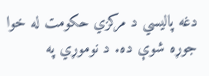دغه پالیسي د مرکزي حکومت له خوا جوړه شوې ده. د نوموړي په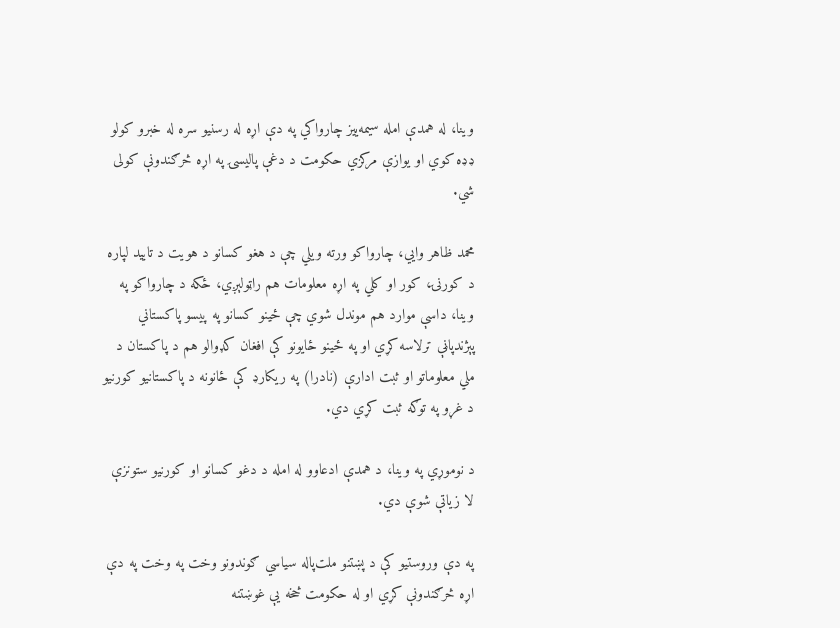وینا، له همدې امله سیمه‌ییز چارواکي په دې اړه له رسنیو سره له خبرو کولو ډډه کوي او یوازې مرکزي حکومت د دغې پالیسۍ په اړه څرګندونې کولی شي.

محمد ظاهر وايي، چارواکو ورته ویلي چې د هغو کسانو د هویت د تایید لپاره د کورنۍ، کور او کلي په اړه معلومات هم راټولېږي، ځکه د چارواکو په وینا، داسې موارد هم موندل شوي چې ځینو کسانو په پیسو پاکستاني پېژندپاڼې ترلاسه کړي او په ځينو ځايونو کې افغان کډوالو هم د پاکستان د ملي معلوماتو او ثبت ادارې (نادرا) په ریکارډ کې ځانونه د پاکستانيو کورنيو د غړو په توګه ثبت کړي دي.

د نوموړي په وینا، د همدې ادعاوو له امله د دغو کسانو او کورنیو ستونزې لا زیاتې شوې دي.

په دې وروستيو کې د پښتنو ملت‌پاله سياسي ګوندونو وخت په وخت په دې اړه څرګندونې کړي او له حکومت څخه یې غوښتنه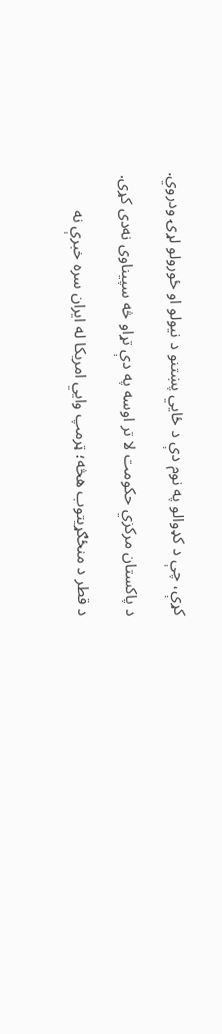کړې، چې د کډوالو په نوم دې د ځايي پښتنو د نيولو او ځورولو لړۍ ودروي.

د پاکستان مرکزي حکومت لا تر اوسه په دې تړاو څه سپیناوی نه‌دی کړی.

د قطر د منځګړیتوب هڅه؛ ټرمپ وايي امریکا له ایران سره خبرې نه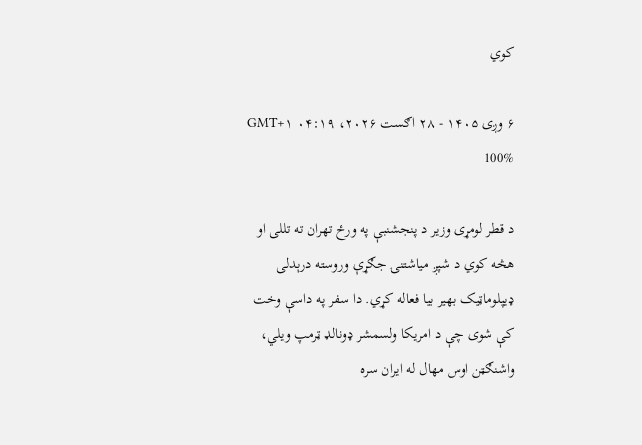کوي

۶ وږی ۱۴۰۵ - ۲۸ اګست ۲۰۲۶، ۰۴:۱۹ GMT+۱
100%

د قطر لومړی وزیر د پنجشنبې په ورځ تهران ته تللی او هڅه کوي د شپږ مياشتنۍ جګړې وروسته درېدلی ډيپلوماټيک بهیر بیا فعاله کړي. دا سفر په داسې وخت کې شوی چې د امریکا ولسمشر ډونالډ ټرمپ ویلي، واشنګټن اوس مهال له ایران سره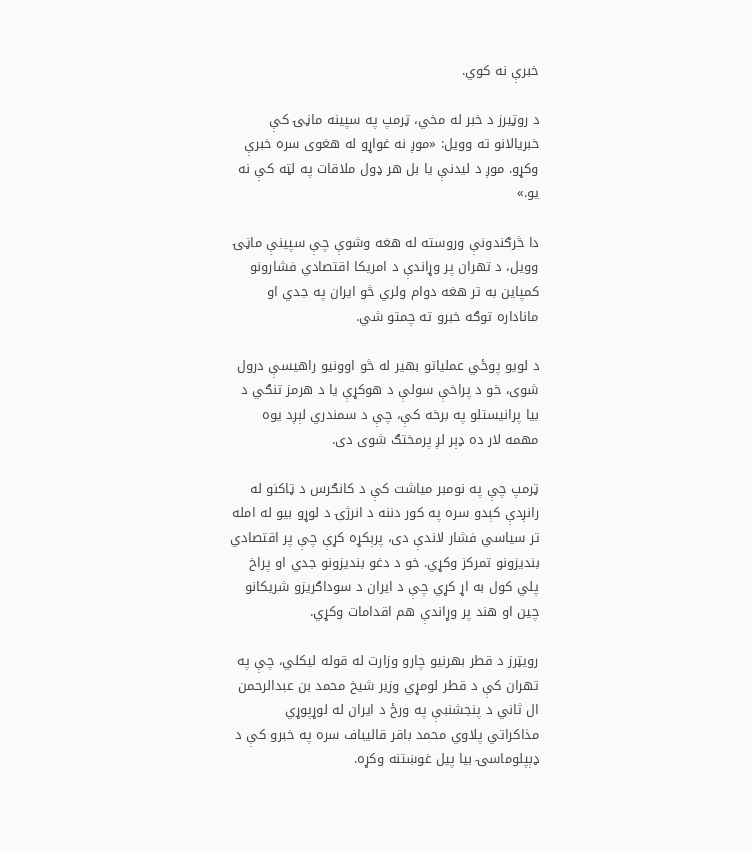خبرې نه کوي.

د روټیرز د خبر له مخي، ټرمپ په سپینه ماڼۍ کې خبریالانو ته وویل: «موږ نه غواړو له هغوی سره خبرې وکړو. موږ د لیدنې یا بل هر ډول ملاقات په لټه کې نه یو.»

دا څرګندونې وروسته له هغه وشوې چې سپینې ماڼۍ وویل، د تهران پر وړاندې د امریکا اقتصادي فشارونو کمپاین به تر هغه دوام ولري څو ایران په جدي او ماناداره توګه خبرو ته چمتو شي.

د لویو پوځي عملیاتو بهیر له څو اوونیو راهیسې درول شوی، خو د پراخې سولې د هوکړې یا د هرمز تنګي د بیا پرانیستلو په برخه کې، چې د سمندري لېږد یوه مهمه لار ده ډېر لږ پرمختګ شوی دی.

ټرمپ چې په نومبر میاشت کې د کانګرس د ټاکنو له رانږدې کېدو سره په کور دننه د انرژۍ د لوړو بیو له امله تر سیاسي فشار لاندې دی، پرېکړه کړې چې پر اقتصادي بندیزونو تمرکز وکړي. خو د دغو بندیزونو جدي او پراخ پلي کول به اړ کړي چې د ایران د سوداګریزو شریکانو چین او هند پر وړاندې هم اقدامات وکړي.

رویټرز د قطر بهرنیو چارو وزارت له قوله لیکلي، چې په تهران کې د قطر لومړي‌ وزیر شيخ محمد بن عبدالرحمن ال ثاني د پنجشنبې په ورځ د ايران له لوړپوړي مذاکراتي پلاوي محمد باقر قاليباف سره په خبرو کې د ډېپلوماسۍ بيا پيل غوښتنه وکړه.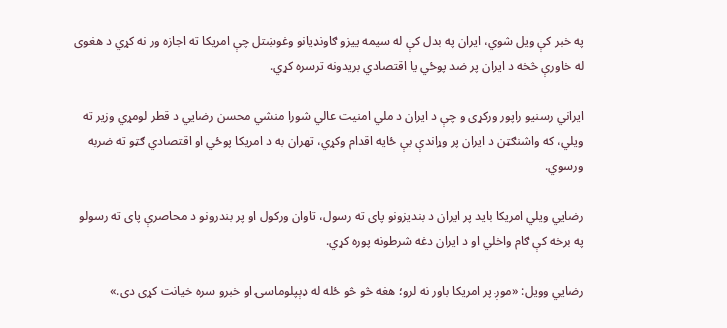په خبر کې ویل شوي، ايران په بدل کې له سيمه ييزو ګاونډيانو وغوښتل چې امريکا ته اجازه ور نه کړي د هغوی له خاورې څخه د ايران پر ضد پوځي يا اقتصادي بريدونه ترسره کړي.

ایراني رسنیو راپور ورکړی و چې د ايران د ملي امنيت عالي شورا منشي محسن رضايي د قطر لومړي وزیر ته ویلي، که واشنګټن د ايران پر وړاندې بې ځایه اقدام وکړي، تهران به د امريکا پوځي او اقتصادي ګټو ته ضربه ورسوي.

رضايي ويلي امریکا بايد پر ایران د بندیزونو پای ته رسول، تاوان ورکول او پر بندرونو د محاصرې پای ته رسولو په برخه کې ګام واخلي او د ایران دغه شرطونه پوره کړي.

رضايي وويل: «موږ پر امریکا باور نه لرو؛ هغه څو څو ځله له ډېپلوماسۍ او خبرو سره خيانت کړی دی.»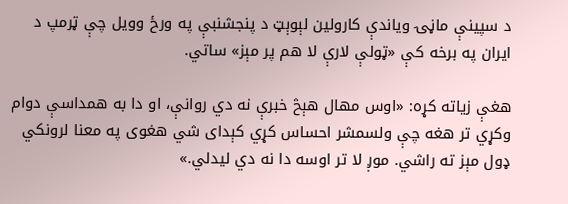د سپينې ماڼۍ وياندې کارولين لېوېټ د پنجشنبې په ورځ وويل چې ټرمپ د ايران په برخه کې «ټولې لارې لا هم پر مېز» ساتي.

هغې زياته کړه: «اوس مهال هېڅ خبرې نه دي روانې، او دا به همداسې دوام وکړي تر هغه چې ولسمشر احساس کړي کېدای شي هغوی په معنا لرونکي ډول مېز ته راشي. موږ لا تر اوسه دا نه دي ليدلي.»